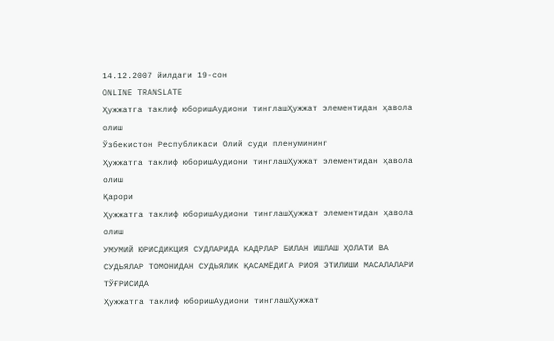14.12.2007 йилдаги 19-сон
ONLINE TRANSLATE
Ҳужжатга таклиф юборишАудиони тинглашҲужжат элементидан ҳавола олиш
Ўзбекистон Республикаси Олий суди пленумининг
Ҳужжатга таклиф юборишАудиони тинглашҲужжат элементидан ҳавола олиш
Қарори
Ҳужжатга таклиф юборишАудиони тинглашҲужжат элементидан ҳавола олиш
УМУМИЙ ЮРИСДИКЦИЯ СУДЛАРИДА КАДРЛАР БИЛАН ИШЛАШ ҲОЛАТИ ВА СУДЬЯЛАР ТОМОНИДАН СУДЬЯЛИК ҚАСАМЁДИГА РИОЯ ЭТИЛИШИ МАСАЛАЛАРИ ТЎҒРИСИДА
Ҳужжатга таклиф юборишАудиони тинглашҲужжат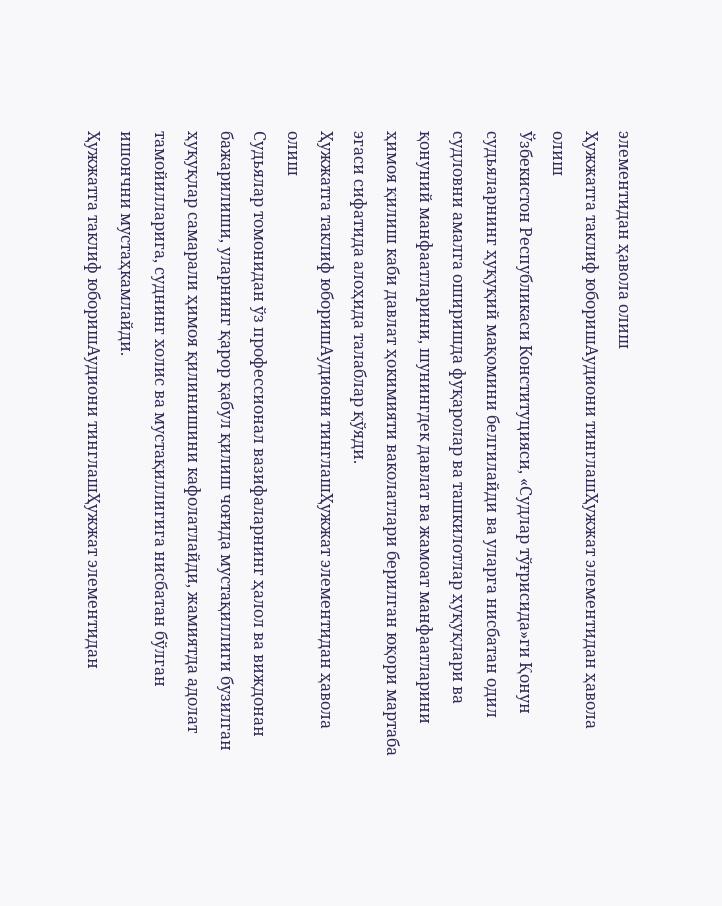элементидан ҳавола олиш
Ҳужжатга таклиф юборишАудиони тинглашҲужжат элементидан ҳавола олиш
Ўзбекистон Республикаси Конституцияси, «Судлар тўғрисида»ги Қонун судьяларнинг ҳуқуқий мақомини белгилайди ва уларга нисбатан одил судловни амалга оширишда фуқаролар ва ташкилотлар ҳуқуқлари ва қонуний манфаатларини, шунингдек давлат ва жамоат манфаатларини ҳимоя қилиш каби давлат ҳокимияти ваколатлари берилган юқори мартаба эгаси сифатида алоҳида талаблар қўяди.
Ҳужжатга таклиф юборишАудиони тинглашҲужжат элементидан ҳавола олиш
Судьялар томонидан ўз профессионал вазифаларнинг ҳалол ва виждонан бажарилиши, уларнинг қарор қабул қилиш чоғида мустақиллиги бузилган ҳуқуқлар самарали ҳимоя қилинишини кафолатлайди, жамиятда адолат тамойилларига, суднинг холис ва мустақиллигига нисбатан бўлган ишончни мустаҳкамлайди.
Ҳужжатга таклиф юборишАудиони тинглашҲужжат элементидан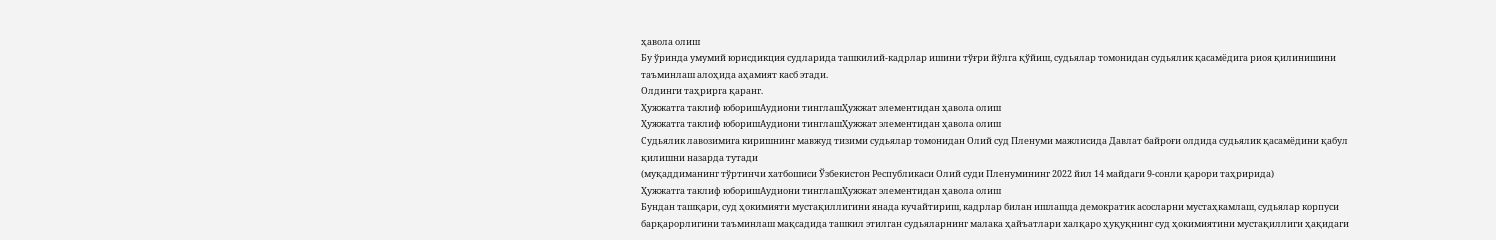ҳавола олиш
Бу ўринда умумий юрисдикция судларида ташкилий-кадрлар ишини тўғри йўлга қўйиш, судьялар томонидан судьялик қасамёдига риоя қилинишини таъминлаш алоҳида аҳамият касб этади.
Олдинги таҳрирга қаранг.
Ҳужжатга таклиф юборишАудиони тинглашҲужжат элементидан ҳавола олиш
Ҳужжатга таклиф юборишАудиони тинглашҲужжат элементидан ҳавола олиш
Судьялик лавозимига киришнинг мавжуд тизими судьялар томонидан Олий суд Пленуми мажлисида Давлат байроғи олдида судьялик қасамёдини қабул қилишни назарда тутади
(муқаддиманинг тўртинчи хатбошиси Ўзбекистон Республикаси Олий суди Пленумининг 2022 йил 14 майдаги 9-сонли қарори таҳририда)
Ҳужжатга таклиф юборишАудиони тинглашҲужжат элементидан ҳавола олиш
Бундан ташқари, суд ҳокимияти мустақиллигини янада кучайтириш, кадрлар билан ишлашда демократик асосларни мустаҳкамлаш, судьялар корпуси барқарорлигини таъминлаш мақсадида ташкил этилган судьяларнинг малака ҳайъатлари халқаро ҳуқуқнинг суд ҳокимиятини мустақиллиги ҳақидаги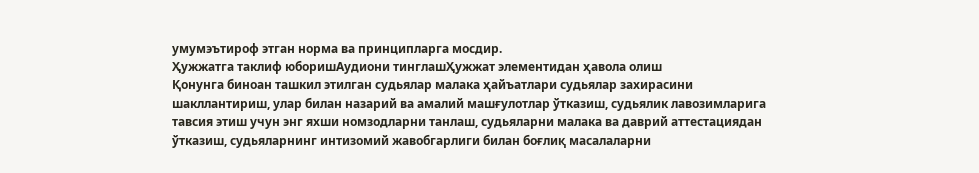умумэътироф этган норма ва принципларга мосдир.
Ҳужжатга таклиф юборишАудиони тинглашҲужжат элементидан ҳавола олиш
Қонунга биноан ташкил этилган судьялар малака ҳайъатлари судьялар захирасини шакллантириш, улар билан назарий ва амалий машғулотлар ўтказиш, судьялик лавозимларига тавсия этиш учун энг яхши номзодларни танлаш, судьяларни малака ва даврий аттестациядан ўтказиш, судьяларнинг интизомий жавобгарлиги билан боғлиқ масалаларни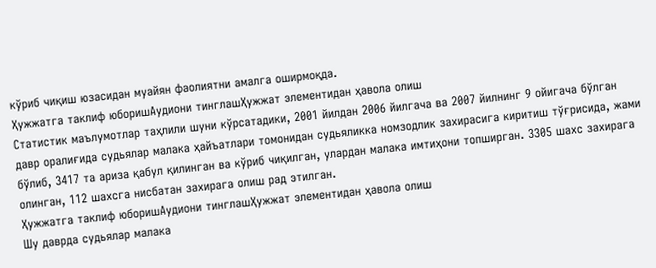кўриб чиқиш юзасидан муайян фаолиятни амалга оширмоқда.
Ҳужжатга таклиф юборишАудиони тинглашҲужжат элементидан ҳавола олиш
Статистик маълумотлар таҳлили шуни кўрсатадики, 2001 йилдан 2006 йилгача ва 2007 йилнинг 9 ойигача бўлган давр оралиғида судьялар малака ҳайъатлари томонидан судьяликка номзодлик захирасига киритиш тўғрисида, жами бўлиб, 3417 та ариза қабул қилинган ва кўриб чиқилган, улардан малака имтиҳони топширган. 3305 шахс захирага олинган, 112 шахсга нисбатан захирага олиш рад этилган.
Ҳужжатга таклиф юборишАудиони тинглашҲужжат элементидан ҳавола олиш
Шу даврда судьялар малака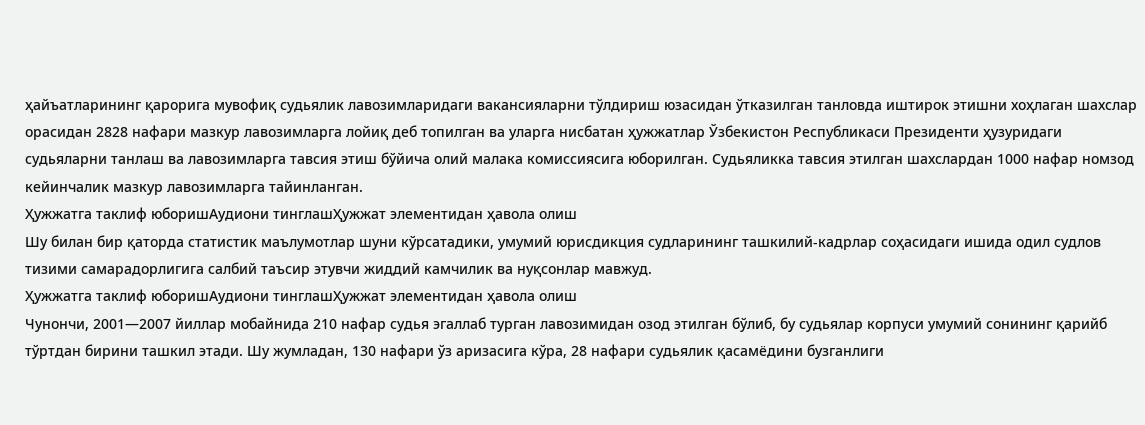ҳайъатларининг қарорига мувофиқ судьялик лавозимларидаги вакансияларни тўлдириш юзасидан ўтказилган танловда иштирок этишни хоҳлаган шахслар орасидан 2828 нафари мазкур лавозимларга лойиқ деб топилган ва уларга нисбатан ҳужжатлар Ўзбекистон Республикаси Президенти ҳузуридаги судьяларни танлаш ва лавозимларга тавсия этиш бўйича олий малака комиссиясига юборилган. Судьяликка тавсия этилган шахслардан 1000 нафар номзод кейинчалик мазкур лавозимларга тайинланган.
Ҳужжатга таклиф юборишАудиони тинглашҲужжат элементидан ҳавола олиш
Шу билан бир қаторда статистик маълумотлар шуни кўрсатадики, умумий юрисдикция судларининг ташкилий-кадрлар соҳасидаги ишида одил судлов тизими самарадорлигига салбий таъсир этувчи жиддий камчилик ва нуқсонлар мавжуд.
Ҳужжатга таклиф юборишАудиони тинглашҲужжат элементидан ҳавола олиш
Чунончи, 2001—2007 йиллар мобайнида 210 нафар судья эгаллаб турган лавозимидан озод этилган бўлиб, бу судьялар корпуси умумий сонининг қарийб тўртдан бирини ташкил этади. Шу жумладан, 130 нафари ўз аризасига кўра, 28 нафари судьялик қасамёдини бузганлиги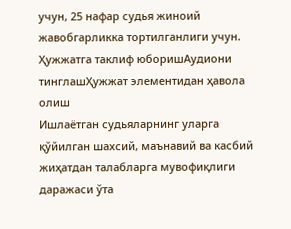учун, 25 нафар судья жиноий жавобгарликка тортилганлиги учун.
Ҳужжатга таклиф юборишАудиони тинглашҲужжат элементидан ҳавола олиш
Ишлаётган судьяларнинг уларга қўйилган шахсий, маънавий ва касбий жиҳатдан талабларга мувофиқлиги даражаси ўта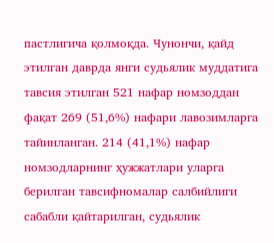пастлигича қолмоқда. Чунончи, қайд этилган даврда янги судьялик муддатига тавсия этилган 521 нафар номзоддан фақат 269 (51,6%) нафари лавозимларга тайинланган. 214 (41,1%) нафар номзодларнинг ҳужжатлари уларга берилган тавсифномалар салбийлиги сабабли қайтарилган, судьялик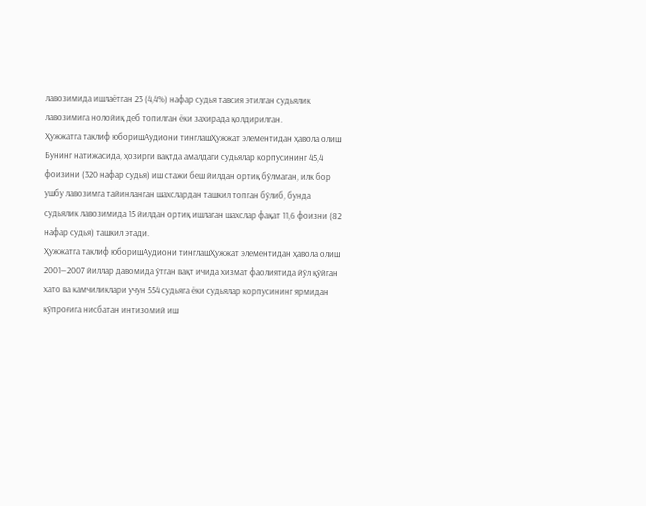лавозимида ишлаётган 23 (4,4%) нафар судья тавсия этилган судьялик лавозимига нолойиқ деб топилган ёки захирада қолдирилган.
Ҳужжатга таклиф юборишАудиони тинглашҲужжат элементидан ҳавола олиш
Бунинг натижасида, ҳозирги вақтда амалдаги судьялар корпусининг 45,4 фоизини (320 нафар судья) иш стажи беш йилдан ортиқ бўлмаган, илк бор ушбу лавозимга тайинланган шахслардан ташкил топган бўлиб, бунда судьялик лавозимида 15 йилдан ортиқ ишлаган шахслар фақат 11,6 фоизни (82 нафар судья) ташкил этади.
Ҳужжатга таклиф юборишАудиони тинглашҲужжат элементидан ҳавола олиш
2001—2007 йиллар давомида ўтган вақт ичида хизмат фаолиятида йўл қўйган хато ва камчиликлари учун 554 судьяга ёки судьялар корпусининг ярмидан кўпроғига нисбатан интизомий иш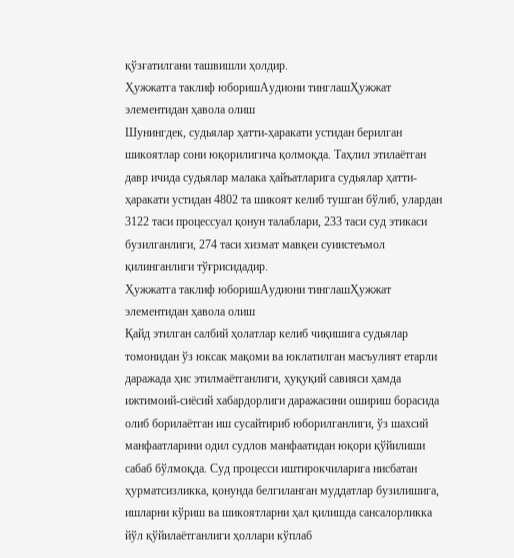қўзғатилгани ташвишли ҳолдир.
Ҳужжатга таклиф юборишАудиони тинглашҲужжат элементидан ҳавола олиш
Шунингдек, судьялар ҳатти-ҳаракати устидан берилган шикоятлар сони юқорилигича қолмоқда. Таҳлил этилаётган давр ичида судьялар малака ҳайъатларига судьялар ҳатти-ҳаракати устидан 4802 та шикоят келиб тушган бўлиб, улардан 3122 таси процессуал қонун талаблари, 233 таси суд этикаси бузилганлиги, 274 таси хизмат мавқеи суиистеъмол қилинганлиги тўғрисидадир.
Ҳужжатга таклиф юборишАудиони тинглашҲужжат элементидан ҳавола олиш
Қайд этилган салбий ҳолатлар келиб чиқишига судьялар томонидан ўз юксак мақоми ва юклатилган масъулият етарли даражада ҳис этилмаётганлиги, ҳуқуқий савияси ҳамда ижтимоий-сиёсий хабардорлиги даражасини ошириш борасида олиб борилаётган иш сусайтириб юборилганлиги, ўз шахсий манфаатларини одил судлов манфаатидан юқори қўйилиши сабаб бўлмоқда. Суд процесси иштирокчиларига нисбатан ҳурматсизликка, қонунда белгиланган муддатлар бузилишига, ишларни кўриш ва шикоятларни ҳал қилишда сансалорликка йўл қўйилаётганлиги ҳоллари кўплаб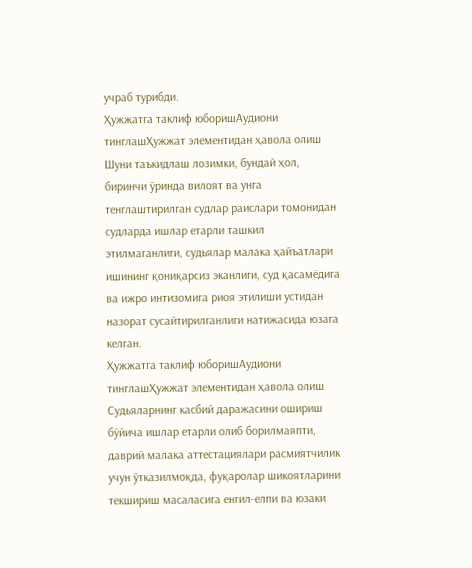учраб турибди.
Ҳужжатга таклиф юборишАудиони тинглашҲужжат элементидан ҳавола олиш
Шуни таъкидлаш лозимки, бундай ҳол, биринчи ўринда вилоят ва унга тенглаштирилган судлар раислари томонидан судларда ишлар етарли ташкил этилмаганлиги, судьялар малака ҳайъатлари ишининг қониқарсиз эканлиги, суд қасамёдига ва ижро интизомига риоя этилиши устидан назорат сусайтирилганлиги натижасида юзага келган.
Ҳужжатга таклиф юборишАудиони тинглашҲужжат элементидан ҳавола олиш
Судьяларнинг касбий даражасини ошириш бўйича ишлар етарли олиб борилмаяпти, даврий малака аттестациялари расмиятчилик учун ўтказилмоқда, фуқаролар шикоятларини текшириш масаласига енгил-елпи ва юзаки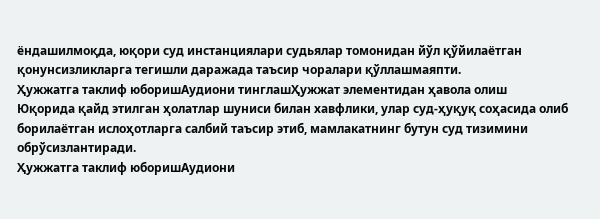ёндашилмоқда, юқори суд инстанциялари судьялар томонидан йўл қўйилаётган қонунсизликларга тегишли даражада таъсир чоралари қўллашмаяпти.
Ҳужжатга таклиф юборишАудиони тинглашҲужжат элементидан ҳавола олиш
Юқорида қайд этилган ҳолатлар шуниси билан хавфлики, улар суд-ҳуқуқ соҳасида олиб борилаётган ислоҳотларга салбий таъсир этиб, мамлакатнинг бутун суд тизимини обрўсизлантиради.
Ҳужжатга таклиф юборишАудиони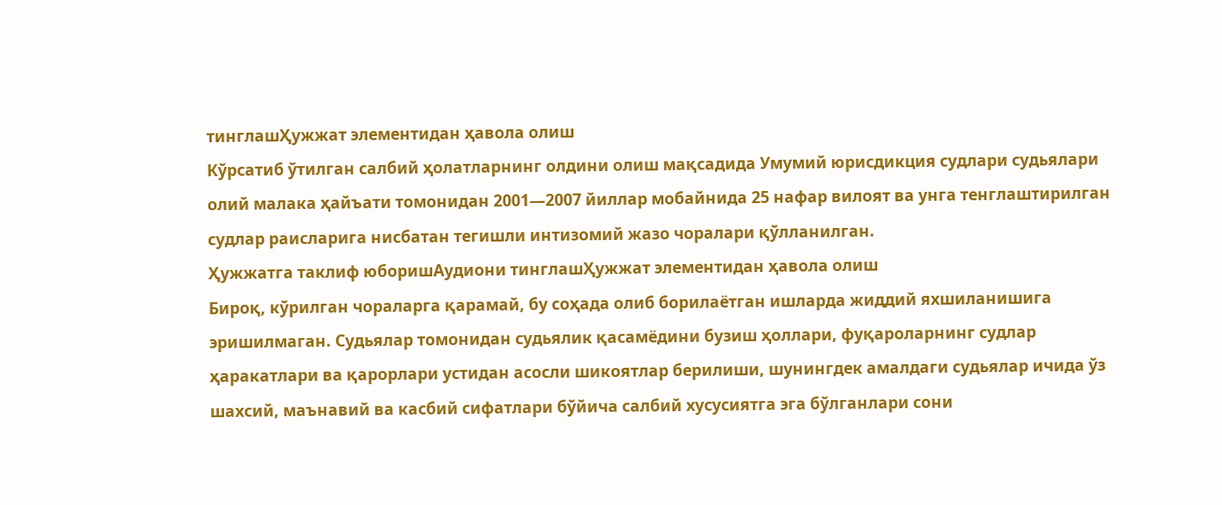тинглашҲужжат элементидан ҳавола олиш
Кўрсатиб ўтилган салбий ҳолатларнинг олдини олиш мақсадида Умумий юрисдикция судлари судьялари олий малака ҳайъати томонидан 2001—2007 йиллар мобайнида 25 нафар вилоят ва унга тенглаштирилган судлар раисларига нисбатан тегишли интизомий жазо чоралари қўлланилган.
Ҳужжатга таклиф юборишАудиони тинглашҲужжат элементидан ҳавола олиш
Бироқ, кўрилган чораларга қарамай, бу соҳада олиб борилаётган ишларда жиддий яхшиланишига эришилмаган. Судьялар томонидан судьялик қасамёдини бузиш ҳоллари, фуқароларнинг судлар ҳаракатлари ва қарорлари устидан асосли шикоятлар берилиши, шунингдек амалдаги судьялар ичида ўз шахсий, маънавий ва касбий сифатлари бўйича салбий хусусиятга эга бўлганлари сони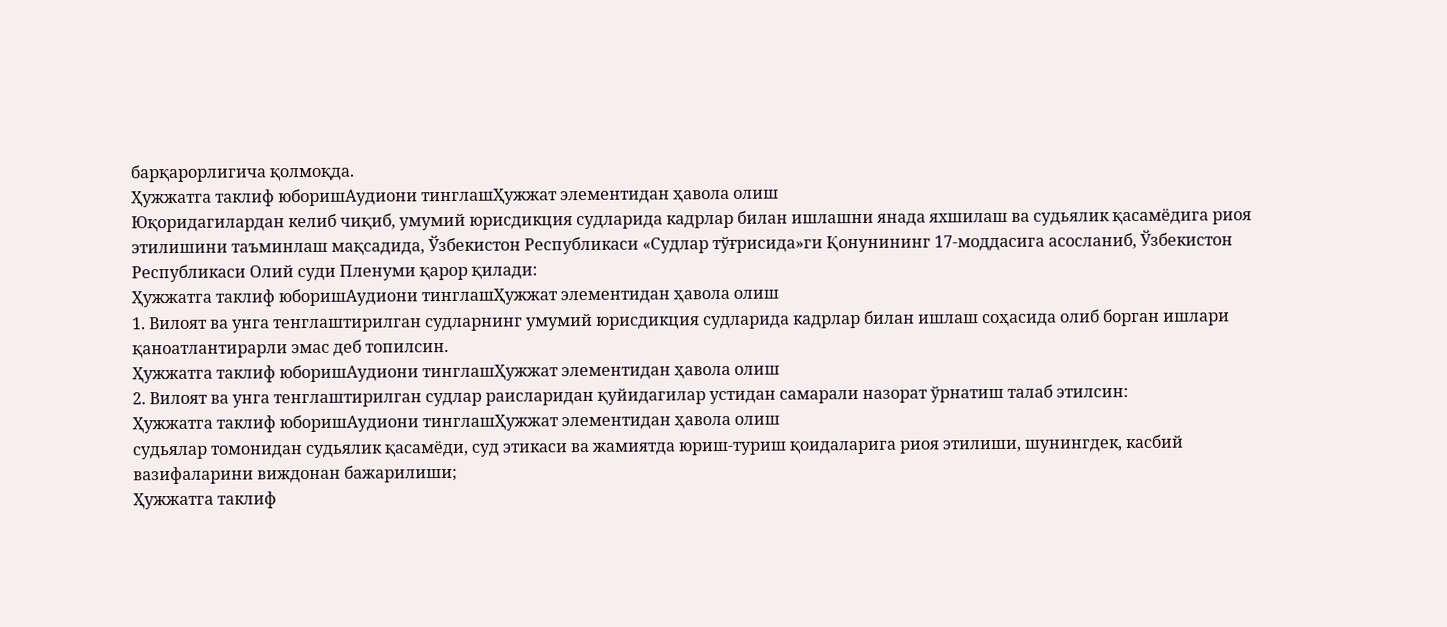барқарорлигича қолмоқда.
Ҳужжатга таклиф юборишАудиони тинглашҲужжат элементидан ҳавола олиш
Юқоридагилардан келиб чиқиб, умумий юрисдикция судларида кадрлар билан ишлашни янада яхшилаш ва судьялик қасамёдига риоя этилишини таъминлаш мақсадида, Ўзбекистон Республикаси «Судлар тўғрисида»ги Қонунининг 17-моддасига асосланиб, Ўзбекистон Республикаси Олий суди Пленуми қарор қилади:
Ҳужжатга таклиф юборишАудиони тинглашҲужжат элементидан ҳавола олиш
1. Вилоят ва унга тенглаштирилган судларнинг умумий юрисдикция судларида кадрлар билан ишлаш соҳасида олиб борган ишлари қаноатлантирарли эмас деб топилсин.
Ҳужжатга таклиф юборишАудиони тинглашҲужжат элементидан ҳавола олиш
2. Вилоят ва унга тенглаштирилган судлар раисларидан қуйидагилар устидан самарали назорат ўрнатиш талаб этилсин:
Ҳужжатга таклиф юборишАудиони тинглашҲужжат элементидан ҳавола олиш
судьялар томонидан судьялик қасамёди, суд этикаси ва жамиятда юриш-туриш қоидаларига риоя этилиши, шунингдек, касбий вазифаларини виждонан бажарилиши;
Ҳужжатга таклиф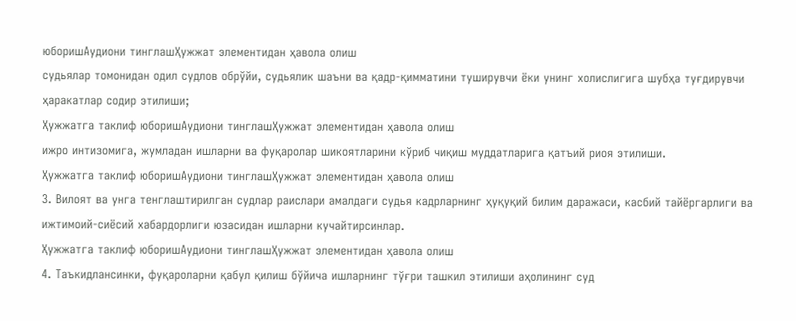юборишАудиони тинглашҲужжат элементидан ҳавола олиш
судьялар томонидан одил судлов обрўйи, судьялик шаъни ва қадр-қимматини туширувчи ёки унинг холислигига шубҳа туғдирувчи ҳаракатлар содир этилиши;
Ҳужжатга таклиф юборишАудиони тинглашҲужжат элементидан ҳавола олиш
ижро интизомига, жумладан ишларни ва фуқаролар шикоятларини кўриб чиқиш муддатларига қатъий риоя этилиши.
Ҳужжатга таклиф юборишАудиони тинглашҲужжат элементидан ҳавола олиш
3. Вилоят ва унга тенглаштирилган судлар раислари амалдаги судья кадрларнинг ҳуқуқий билим даражаси, касбий тайёргарлиги ва ижтимоий-сиёсий хабардорлиги юзасидан ишларни кучайтирсинлар.
Ҳужжатга таклиф юборишАудиони тинглашҲужжат элементидан ҳавола олиш
4. Таъкидлансинки, фуқароларни қабул қилиш бўйича ишларнинг тўғри ташкил этилиши аҳолининг суд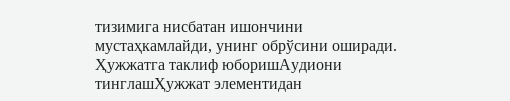тизимига нисбатан ишончини мустаҳкамлайди, унинг обрўсини оширади.
Ҳужжатга таклиф юборишАудиони тинглашҲужжат элементидан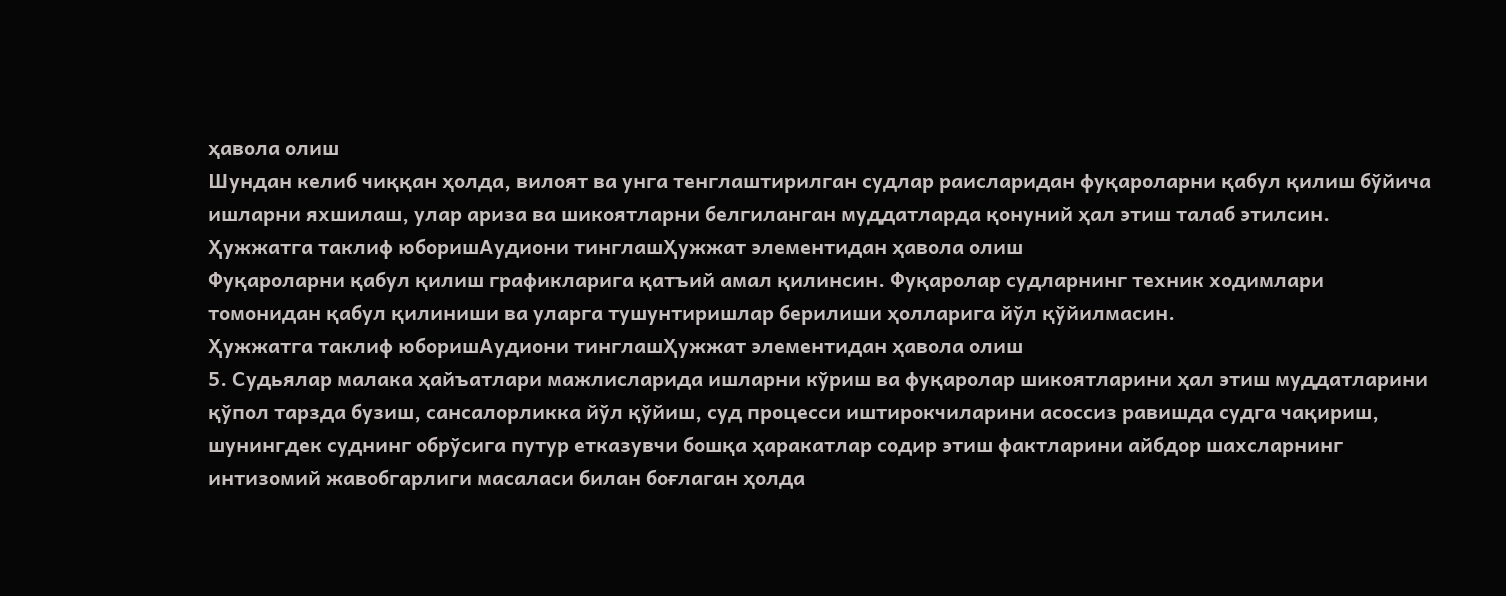ҳавола олиш
Шундан келиб чиққан ҳолда, вилоят ва унга тенглаштирилган судлар раисларидан фуқароларни қабул қилиш бўйича ишларни яхшилаш, улар ариза ва шикоятларни белгиланган муддатларда қонуний ҳал этиш талаб этилсин.
Ҳужжатга таклиф юборишАудиони тинглашҲужжат элементидан ҳавола олиш
Фуқароларни қабул қилиш графикларига қатъий амал қилинсин. Фуқаролар судларнинг техник ходимлари томонидан қабул қилиниши ва уларга тушунтиришлар берилиши ҳолларига йўл қўйилмасин.
Ҳужжатга таклиф юборишАудиони тинглашҲужжат элементидан ҳавола олиш
5. Судьялар малака ҳайъатлари мажлисларида ишларни кўриш ва фуқаролар шикоятларини ҳал этиш муддатларини қўпол тарзда бузиш, сансалорликка йўл қўйиш, суд процесси иштирокчиларини асоссиз равишда судга чақириш, шунингдек суднинг обрўсига путур етказувчи бошқа ҳаракатлар содир этиш фактларини айбдор шахсларнинг интизомий жавобгарлиги масаласи билан боғлаган ҳолда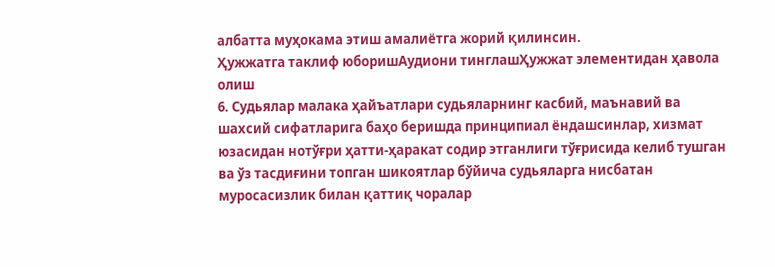албатта муҳокама этиш амалиётга жорий қилинсин.
Ҳужжатга таклиф юборишАудиони тинглашҲужжат элементидан ҳавола олиш
6. Судьялар малака ҳайъатлари судьяларнинг касбий, маънавий ва шахсий сифатларига баҳо беришда принципиал ёндашсинлар, хизмат юзасидан нотўғри ҳатти-ҳаракат содир этганлиги тўғрисида келиб тушган ва ўз тасдиғини топган шикоятлар бўйича судьяларга нисбатан муросасизлик билан қаттиқ чоралар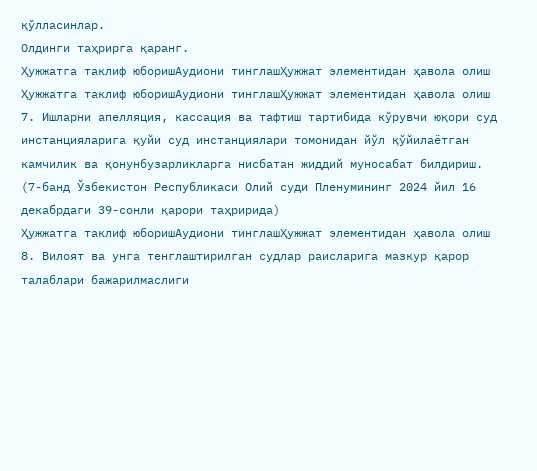қўлласинлар.
Олдинги таҳрирга қаранг.
Ҳужжатга таклиф юборишАудиони тинглашҲужжат элементидан ҳавола олиш
Ҳужжатга таклиф юборишАудиони тинглашҲужжат элементидан ҳавола олиш
7. Ишларни апелляция, кассация ва тафтиш тартибида кўрувчи юқори суд инстанцияларига қуйи суд инстанциялари томонидан йўл қўйилаётган камчилик ва қонунбузарликларга нисбатан жиддий муносабат билдириш.
(7-банд Ўзбекистон Республикаси Олий суди Пленумининг 2024 йил 16 декабрдаги 39-сонли қарори таҳририда)
Ҳужжатга таклиф юборишАудиони тинглашҲужжат элементидан ҳавола олиш
8. Вилоят ва унга тенглаштирилган судлар раисларига мазкур қарор талаблари бажарилмаслиги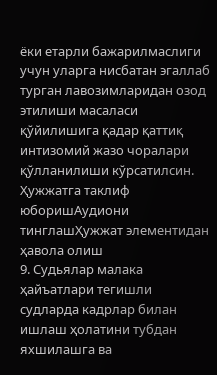ёки етарли бажарилмаслиги учун уларга нисбатан эгаллаб турган лавозимларидан озод этилиши масаласи қўйилишига қадар қаттиқ интизомий жазо чоралари қўлланилиши кўрсатилсин.
Ҳужжатга таклиф юборишАудиони тинглашҲужжат элементидан ҳавола олиш
9. Судьялар малака ҳайъатлари тегишли судларда кадрлар билан ишлаш ҳолатини тубдан яхшилашга ва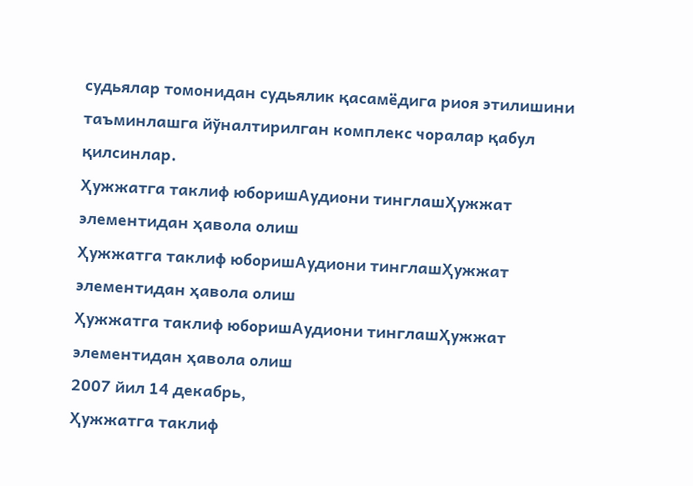судьялар томонидан судьялик қасамёдига риоя этилишини таъминлашга йўналтирилган комплекс чоралар қабул қилсинлар.
Ҳужжатга таклиф юборишАудиони тинглашҲужжат элементидан ҳавола олиш
Ҳужжатга таклиф юборишАудиони тинглашҲужжат элементидан ҳавола олиш
Ҳужжатга таклиф юборишАудиони тинглашҲужжат элементидан ҳавола олиш
2007 йил 14 декабрь,
Ҳужжатга таклиф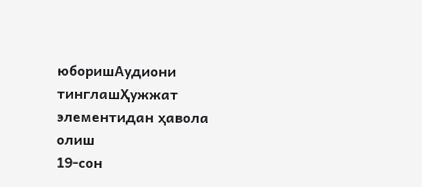юборишАудиони тинглашҲужжат элементидан ҳавола олиш
19-сон